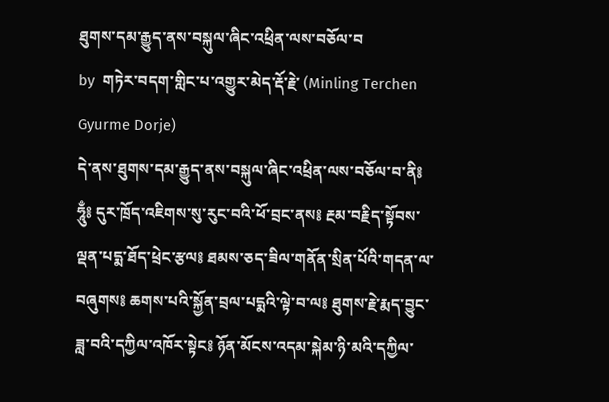ཐུགས་དམ་རྒྱུད་ནས་བསྐུལ་ཞིང་འཕྲིན་ལས་བཅོལ་བ
by  གཏེར་བདག་གླིང་པ་འགྱུར་མེད་རྡོ་རྗེ་ (Minling Terchen Gyurme Dorje)
དེ་ནས་ཐུགས་དམ་རྒྱུད་ནས་བསྐུལ་ཞིང་འཕྲིན་ལས་བཅོལ་བ་ནི༔ ཧཱུྃ༔ དུར་ཁྲོད་འཇིགས་སུ་རུང་བའི་ཕོ་བྲང་ནས༔ རྔམ་བརྗིད་སྟོབས་ལྡན་པདྨ་ཐོད་ཕྲེང་རྩལ༔ ཐམས་ཅད་ཟིལ་གནོན་སྲིན་པོའི་གདན་ལ་བཞུགས༔ ཆགས་པའི་སྐྱོན་བྲལ་པདྨའི་ལྟེ་བ་ལ༔ ཐུགས་རྗེ་རྨད་བྱུང་ཟླ་བའི་དཀྱིལ་འཁོར་སྟེང༔ ཉོན་མོངས་འདམ་སྐེམ་ཉི་མའི་དཀྱིལ་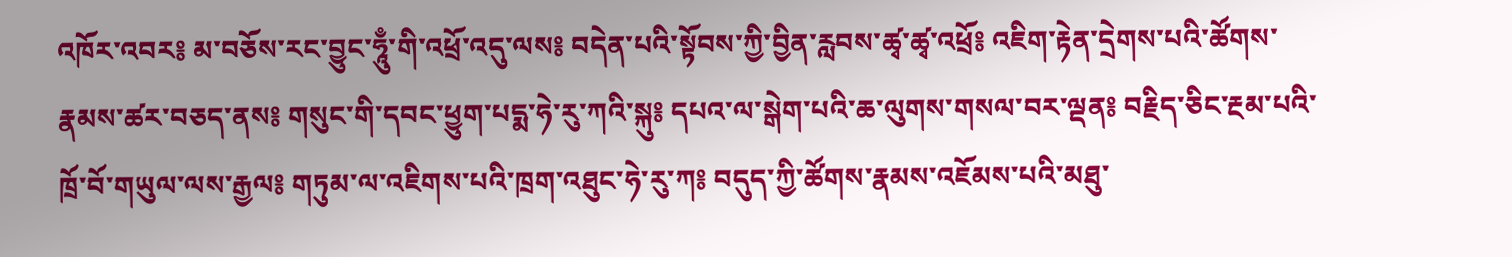འཁོར་འབར༔ མ་བཅོས་རང་བྱུང་ཧཱུྃ་གི་འཕྲོ་འདུ་ལས༔ བདེན་པའི་སྟོབས་ཀྱི་བྱིན་རླབས་ཚྭ་ཚྭ་འཕྲོ༔ འཇིག་རྟེན་དྲེགས་པའི་ཚོགས་རྣམས་ཚར་བཅད་ནས༔ གསུང་གི་དབང་ཕྱུག་པདྨ་ཧེ་རུ་ཀའི་སྐུ༔ དཔའ་ལ་སྒེག་པའི་ཆ་ལུགས་གསལ་བར་ལྡན༔ བརྗིད་ཅིང་རྔམ་པའི་ཁྲོ་བོ་གཡུལ་ལས་རྒྱལ༔ གཏུམ་ལ་འཇིགས་པའི་ཁྲག་འཐུང་ཧེ་རུ་ཀ༔ བདུད་ཀྱི་ཚོགས་རྣམས་འཇོམས་པའི་མཐུ་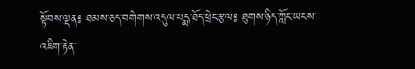སྟོབས་ལྡན༔ ཐམས་ཅད་བགེགས་འདུལ་པདྨ་ཐོད་ཕྲེང་རྩལ༔ ཐུགས་ཉིད་ཀློང་ཡངས་འཇིག་རྟེན་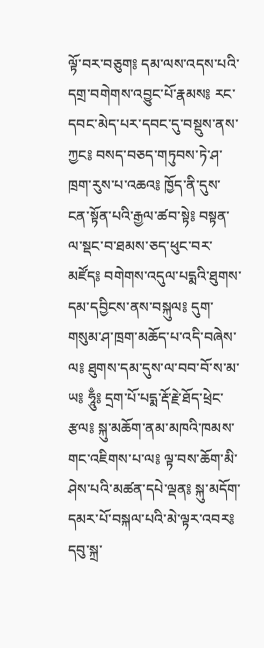ལྟོ་བར་བཅུག༔ དམ་ལས་འདས་པའི་དགྲ་བགེགས་འབྱུང་པོ་རྣམས༔ རང་དབང་མེད་པར་དབང་དུ་བསྡུས་ནས་ཀྱང༔ བསད་བཅད་གཏུབས་ཏེ་ཤ་ཁྲག་རུས་པ་འཆའ༔ ཁྱོད་ནི་དུས་ངན་སྟོན་པའི་རྒྱལ་ཚབ་སྟེ༔ བསྟན་ལ་སྡང་བ་ཐམས་ཅད་ཕུང་བར་མཛོད༔ བགེགས་འདུལ་པདྨའི་ཐུགས་དམ་དབྱིངས་ནས་བསྐུལ༔ དུག་གསུམ་ཤ་ཁྲག་མཆོད་པ་འདི་བཞེས་ལ༔ ཐུགས་དམ་དུས་ལ་བབ་བོ་ས་མ་ཡ༔ ཧཱུྃ༔ དྲག་པོ་པདྨ་རྡོ་རྗེ་ཐོད་ཕྲེང་རྩལ༔ སྐུ་མཆོག་ནམ་མཁའི་ཁམས་གང་འཇིགས་པ་ལ༔ ལྟ་བས་ཆོག་མི་ཤེས་པའི་མཚན་དཔེ་ལྡན༔ སྐུ་མདོག་དམར་པོ་བསྐལ་པའི་མེ་ལྟར་འབར༔ དབུ་སྐྲ་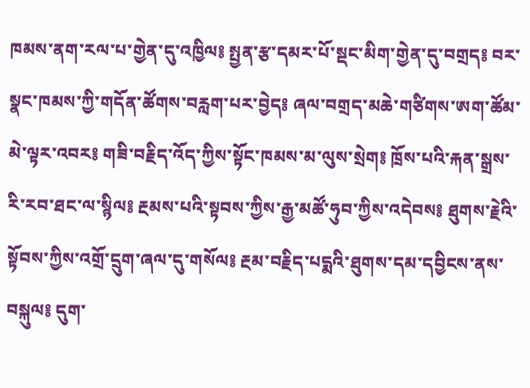ཁམས་ནག་རལ་པ་གྱེན་དུ་འཁྱིལ༔ སྤྱན་རྩ་དམར་པོ་སྡང་མིག་གྱེན་དུ་བགྲད༔ བར་སྣང་ཁམས་ཀྱི་གདོན་ཚོགས་བརླག་པར་བྱེད༔ ཞལ་བགྲད་མཆེ་གཙིགས་ཨག་ཚོམ་མེ་ལྟར་འབར༔ གཟི་བརྗིད་འོད་ཀྱིས་སྟོང་ཁམས་མ་ལུས་སྲེག༔ ཁྲོས་པའི་རྐན་སྒྲས་རི་རབ་ཐང་ལ་སྙིལ༔ རྔམས་པའི་སྟབས་ཀྱིས་རྒྱ་མཚོ་ཧུབ་ཀྱིས་འདེབས༔ ཐུགས་རྗེའི་སྟོབས་ཀྱིས་འགྲོ་དྲུག་ཞལ་དུ་གསོལ༔ རྔམ་བརྗིད་པདྨའི་ཐུགས་དམ་དབྱིངས་ནས་བསྐུལ༔ དུག་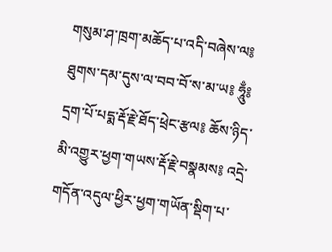གསུམ་ཤ་ཁྲག་མཆོད་པ་འདི་བཞེས་ལ༔ ཐུགས་དམ་དུས་ལ་བབ་བོ་ས་མ་ཡ༔ ཧཱུྃ༔ དྲག་པོ་པདྨ་རྡོ་རྗེ་ཐོད་ཕྲེང་རྩལ༔ ཆོས་ཉིད་མི་འགྱུར་ཕྱག་གཡས་རྡོ་རྗེ་བསྣམས༔ འདྲེ་གདོན་འདུལ་ཕྱིར་ཕྱག་གཡོན་སྡིག་པ་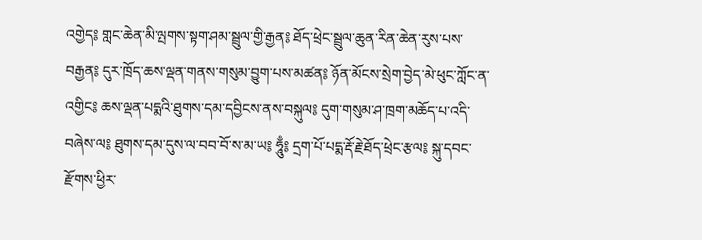འགྱེད༔ གླང་ཆེན་མི་ལྤགས་སྟག་ཤམ་སྦྲུལ་གྱི་རྒྱན༔ ཐོད་ཕྲེང་སྦྲུལ་ཆུན་རིན་ཆེན་རུས་པས་བརྒྱན༔ དུར་ཁྲོད་ཆས་ལྡན་གནས་གསུམ་བྱུག་པས་མཚན༔ ཉོན་མོངས་སྲེག་བྱེད་མེ་ཕུང་ཀློང་ན་འགྱིང༔ ཆས་ལྡན་པདྨའི་ཐུགས་དམ་དབྱིངས་ནས་བསྐུལ༔ དུག་གསུམ་ཤ་ཁྲག་མཆོད་པ་འདི་བཞེས་ལ༔ ཐུགས་དམ་དུས་ལ་བབ་བོ་ས་མ་ཡ༔ ཧཱུྃ༔ དྲག་པོ་པདྨ་རྡོ་རྗེ་ཐོད་ཕྲེང་རྩལ༔ སྐུ་དབང་རྫོགས་ཕྱིར་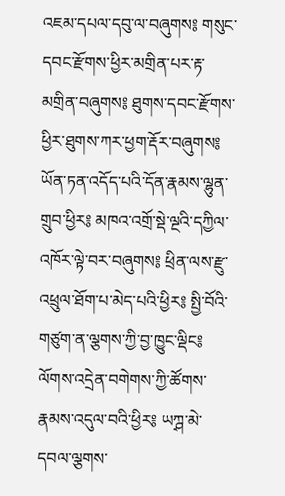འཇམ་དཔལ་དབུ་ལ་བཞུགས༔ གསུང་དབང་རྫོགས་ཕྱིར་མགྲིན་པར་རྟ་མགྲིན་བཞུགས༔ ཐུགས་དབང་རྫོགས་ཕྱིར་ཐུགས་ཀར་ཕྱག་རྡོར་བཞུགས༔ ཡོན་ཏན་འདོད་པའི་དོན་རྣམས་ལྷུན་གྲུབ་ཕྱིར༔ མཁའ་འགྲོ་སྡེ་ལྔའི་དཀྱིལ་འཁོར་ལྟེ་བར་བཞུགས༔ ཕྲིན་ལས་རྫུ་འཕྲུལ་ཐོག་པ་མེད་པའི་ཕྱིར༔ སྤྱི་བོའི་གཙུག་ན་ལྕགས་ཀྱི་བྱ་ཁྱུང་ལྡིང༔ ལོགས་འདྲེན་བགེགས་ཀྱི་ཚོགས་རྣམས་འདུལ་བའི་ཕྱིར༔ ཡཀྴ་མེ་དབལ་ལྕགས་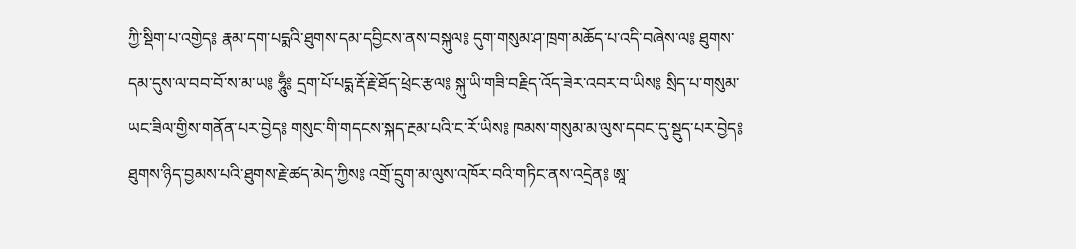ཀྱི་སྡིག་པ་འགྱེད༔ རྣམ་དག་པདྨའི་ཐུགས་དམ་དབྱིངས་ནས་བསྐུལ༔ དུག་གསུམ་ཤ་ཁྲག་མཆོད་པ་འདི་བཞེས་ལ༔ ཐུགས་དམ་དུས་ལ་བབ་བོ་ས་མ་ཡ༔ ཧཱུྃ༔ དྲག་པོ་པདྨ་རྡོ་རྗེ་ཐོད་ཕྲེང་རྩལ༔ སྐུ་ཡི་གཟི་བརྗིད་འོད་ཟེར་འབར་བ་ཡིས༔ སྲིད་པ་གསུམ་ཡང་ཟིལ་གྱིས་གནོན་པར་བྱེད༔ གསུང་གི་གདངས་སྐད་རྔམ་པའི་ང་རོ་ཡིས༔ ཁམས་གསུམ་མ་ལུས་དབང་དུ་སྡུད་པར་བྱེད༔ ཐུགས་ཉིད་བྱམས་པའི་ཐུགས་རྗེ་ཚད་མེད་ཀྱིས༔ འགྲོ་དྲུག་མ་ལུས་འཁོར་བའི་གཏིང་ནས་འདྲེན༔ ཨཱ་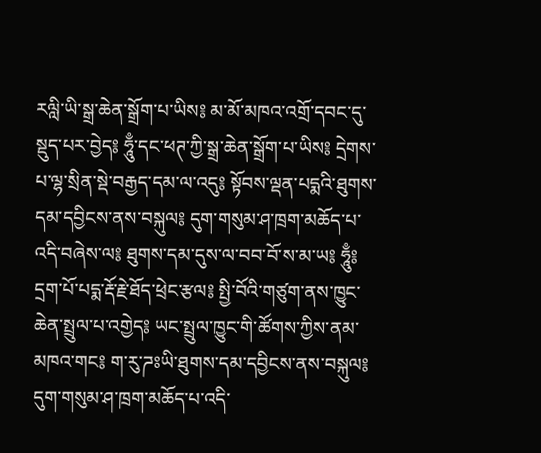རལླི་ཡི་སྒྲ་ཆེན་སྒྲོག་པ་ཡིས༔ མ་མོ་མཁའ་འགྲོ་དབང་དུ་སྡུད་པར་བྱེད༔ ཧཱུྃ་དང་ཕཊ་ཀྱི་སྒྲ་ཆེན་སྒྲོག་པ་ཡིས༔ དྲེགས་པ་ལྷ་སྲིན་སྡེ་བརྒྱད་དམ་ལ་འདུ༔ སྟོབས་ལྡན་པདྨའི་ཐུགས་དམ་དབྱིངས་ནས་བསྐུལ༔ དུག་གསུམ་ཤ་ཁྲག་མཆོད་པ་འདི་བཞེས་ལ༔ ཐུགས་དམ་དུས་ལ་བབ་བོ་ས་མ་ཡ༔ ཧཱུྃ༔ དྲག་པོ་པདྨ་རྡོ་རྗེ་ཐོད་ཕྲེང་རྩལ༔ སྤྱི་བོའི་གཙུག་ནས་ཁྱུང་ཆེན་སྤྲུལ་པ་འགྱེད༔ ཡང་སྤྲུལ་ཁྱུང་གི་ཚོགས་ཀྱིས་ནམ་མཁའ་གང༔ ག་རུ་ཌཿཡི་ཐུགས་དམ་དབྱིངས་ནས་བསྐུལ༔ དུག་གསུམ་ཤ་ཁྲག་མཆོད་པ་འདི་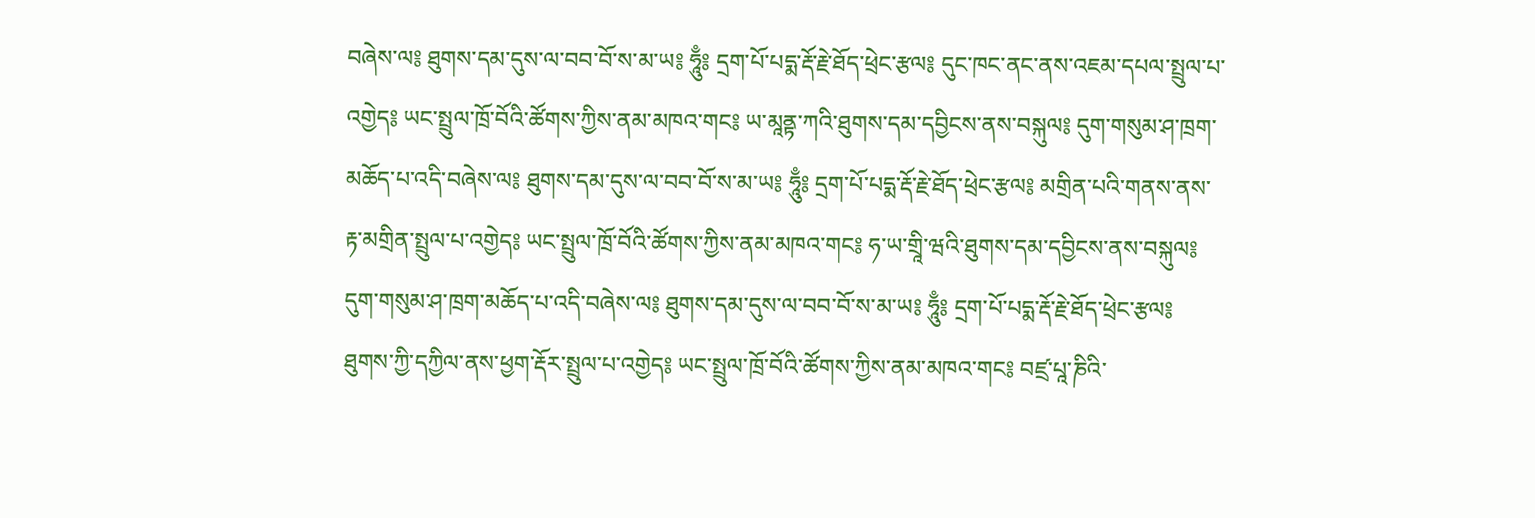བཞེས་ལ༔ ཐུགས་དམ་དུས་ལ་བབ་བོ་ས་མ་ཡ༔ ཧཱུྃ༔ དྲག་པོ་པདྨ་རྡོ་རྗེ་ཐོད་ཕྲེང་རྩལ༔ དུང་ཁང་ནང་ནས་འཇམ་དཔལ་སྤྲུལ་པ་འགྱེད༔ ཡང་སྤྲུལ་ཁྲོ་བོའི་ཚོགས་ཀྱིས་ནམ་མཁའ་གང༔ ཡ་མཱནྟ་ཀའི་ཐུགས་དམ་དབྱིངས་ནས་བསྐུལ༔ དུག་གསུམ་ཤ་ཁྲག་མཆོད་པ་འདི་བཞེས་ལ༔ ཐུགས་དམ་དུས་ལ་བབ་བོ་ས་མ་ཡ༔ ཧཱུྃ༔ དྲག་པོ་པདྨ་རྡོ་རྗེ་ཐོད་ཕྲེང་རྩལ༔ མགྲིན་པའི་གནས་ནས་རྟ་མགྲིན་སྤྲུལ་པ་འགྱེད༔ ཡང་སྤྲུལ་ཁྲོ་བོའི་ཚོགས་ཀྱིས་ནམ་མཁའ་གང༔ ཧ་ཡ་གྲཱི་ཝའི་ཐུགས་དམ་དབྱིངས་ནས་བསྐུལ༔ དུག་གསུམ་ཤ་ཁྲག་མཆོད་པ་འདི་བཞེས་ལ༔ ཐུགས་དམ་དུས་ལ་བབ་བོ་ས་མ་ཡ༔ ཧཱུྃ༔ དྲག་པོ་པདྨ་རྡོ་རྗེ་ཐོད་ཕྲེང་རྩལ༔ ཐུགས་ཀྱི་དཀྱིལ་ནས་ཕྱག་རྡོར་སྤྲུལ་པ་འགྱེད༔ ཡང་སྤྲུལ་ཁྲོ་བོའི་ཚོགས་ཀྱིས་ནམ་མཁའ་གང༔ བཛྲ་པཱ་ཎིའི་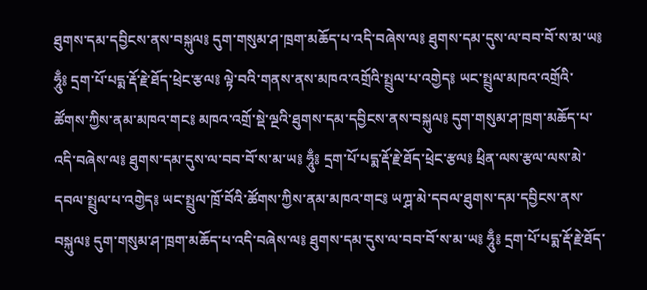ཐུགས་དམ་དབྱིངས་ནས་བསྐུལ༔ དུག་གསུམ་ཤ་ཁྲག་མཆོད་པ་འདི་བཞེས་ལ༔ ཐུགས་དམ་དུས་ལ་བབ་བོ་ས་མ་ཡ༔ ཧཱུྃ༔ དྲག་པོ་པདྨ་རྡོ་རྗེ་ཐོད་ཕྲེང་རྩལ༔ ལྟེ་བའི་གནས་ནས་མཁའ་འགྲོའི་སྤྲུལ་པ་འགྱེད༔ ཡང་སྤྲུལ་མཁའ་འགྲོའི་ཚོགས་ཀྱིས་ནམ་མཁའ་གང༔ མཁའ་འགྲོ་སྡེ་ལྔའི་ཐུགས་དམ་དབྱིངས་ནས་བསྐུལ༔ དུག་གསུམ་ཤ་ཁྲག་མཆོད་པ་འདི་བཞེས་ལ༔ ཐུགས་དམ་དུས་ལ་བབ་བོ་ས་མ་ཡ༔ ཧཱུྃ༔ དྲག་པོ་པདྨ་རྡོ་རྗེ་ཐོད་ཕྲེང་རྩལ༔ ཕྲིན་ལས་རྩལ་ལས་མེ་དབལ་སྤྲུལ་པ་འགྱེད༔ ཡང་སྤྲུལ་ཁྲོ་བོའི་ཚོགས་ཀྱིས་ནམ་མཁའ་གང༔ ཡཀྴ་མེ་དབལ་ཐུགས་དམ་དབྱིངས་ནས་བསྐུལ༔ དུག་གསུམ་ཤ་ཁྲག་མཆོད་པ་འདི་བཞེས་ལ༔ ཐུགས་དམ་དུས་ལ་བབ་བོ་ས་མ་ཡ༔ ཧཱུྃ༔ དྲག་པོ་པདྨ་རྡོ་རྗེ་ཐོད་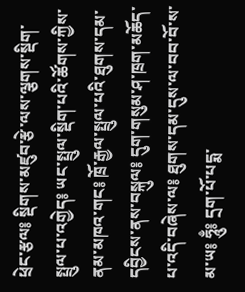ཕྲེང་རྩལ༔ སྡིགས་མཛུབ་རྩེ་ལས་ལྕགས་སྡིག་སྤྲུལ་པ་འགྱེད༔ ཡང་སྤྲུལ་སྡིག་པའི་ཚོགས་ཀྱིས་ནམ་མཁའ་གང༔ ཁྲོ་རྒྱལ་སྤྲུལ་པའི་ཐུགས་དམ་དབྱིངས་ནས་བསྐུལ༔ དུག་གསུམ་ཤ་ཁྲག་མཆོད་པ་འདི་བཞེས་ལ༔ ཐུགས་དམ་དུས་ལ་བབ་བོ་ས་མ་ཡ༔ ཧཱུྃ༔ དྲག་པོ་པདྨ་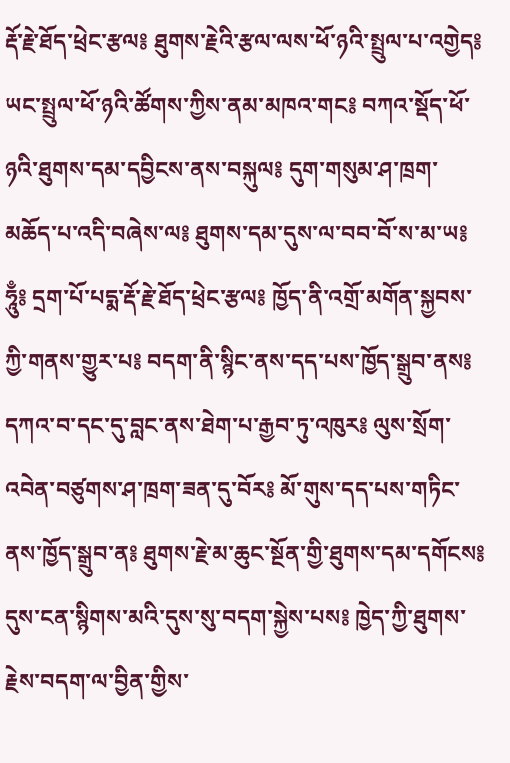རྡོ་རྗེ་ཐོད་ཕྲེང་རྩལ༔ ཐུགས་རྗེའི་རྩལ་ལས་ཕོ་ཉའི་སྤྲུལ་པ་འགྱེད༔ ཡང་སྤྲུལ་ཕོ་ཉའི་ཚོགས་ཀྱིས་ནམ་མཁའ་གང༔ བཀའ་སྡོད་ཕོ་ཉའི་ཐུགས་དམ་དབྱིངས་ནས་བསྐུལ༔ དུག་གསུམ་ཤ་ཁྲག་མཆོད་པ་འདི་བཞེས་ལ༔ ཐུགས་དམ་དུས་ལ་བབ་བོ་ས་མ་ཡ༔ ཧཱུྃ༔ དྲག་པོ་པདྨ་རྡོ་རྗེ་ཐོད་ཕྲེང་རྩལ༔ ཁྱོད་ནི་འགྲོ་མགོན་སྐྱབས་ཀྱི་གནས་གྱུར་པ༔ བདག་ནི་སྙིང་ནས་དད་པས་ཁྱོད་སྒྲུབ་ནས༔ དཀའ་བ་དང་དུ་བླང་ནས་ཐེག་པ་རྒྱབ་ཏུ་འཁུར༔ ལུས་སྲོག་འབེན་བཙུགས་ཤ་ཁྲག་ཟན་དུ་བོར༔ མོ་གུས་དད་པས་གཏིང་ནས་ཁྱོད་སྒྲུབ་ན༔ ཐུགས་རྗེ་མ་ཆུང་སྔོན་གྱི་ཐུགས་དམ་དགོངས༔ དུས་ངན་སྙིགས་མའི་དུས་སུ་བདག་སྐྱེས་པས༔ ཁྱེད་ཀྱི་ཐུགས་རྗེས་བདག་ལ་བྱིན་གྱིས་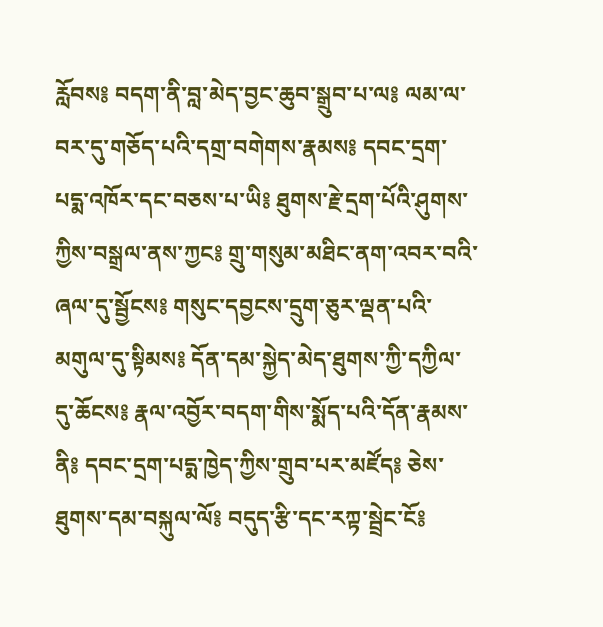རློབས༔ བདག་ནི་བླ་མེད་བྱང་ཆུབ་སྒྲུབ་པ་ལ༔ ལམ་ལ་བར་དུ་གཅོད་པའི་དགྲ་བགེགས་རྣམས༔ དབང་དྲག་པདྨ་འཁོར་དང་བཅས་པ་ཡི༔ ཐུགས་རྗེ་དྲག་པོའི་ཤུགས་ཀྱིས་བསྒྲལ་ནས་ཀྱང༔ གྲུ་གསུམ་མཐིང་ནག་འབར་བའི་ཞལ་དུ་སྦྱོངས༔ གསུང་དབྱངས་དྲུག་ཅུར་ལྡན་པའི་མགུལ་དུ་སྟིམས༔ དོན་དམ་སྐྱེད་མེད་ཐུགས་ཀྱི་དཀྱིལ་དུ་ཆོངས༔ རྣལ་འབྱོར་བདག་གིས་སྨོད་པའི་དོན་རྣམས་ནི༔ དབང་དྲག་པདྨ་ཁྱེད་ཀྱིས་གྲུབ་པར་མཛོད༔ ཅེས་ཐུགས་དམ་བསྐུལ་ལོ༔ བདུད་རྩི་དང་རཀྟ་སྦྲེང་ངོ༔